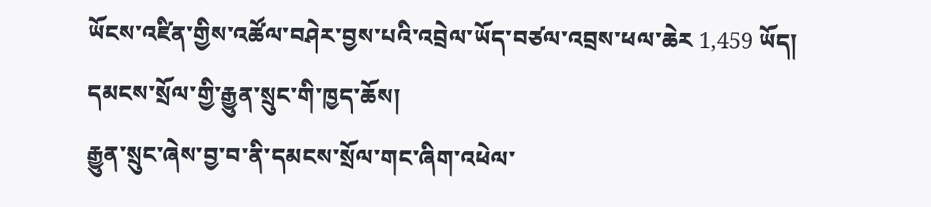ཡོངས་འཛིན་གྱིས་འཚོལ་བཤེར་བྱས་པའི་འབྲེལ་ཡོད་བཙལ་འབྲས་ཕལ་ཆེར 1,459 ཡོད།
དམངས་སྲོལ་གྱི་རྒྱུན་སྲུང་གི་ཁྱད་ཆོས།
རྒྱུན་སྲུང་ཞེས་བྱ་བ་ནི་དམངས་སྲོལ་གང་ཞིག་འཕེལ་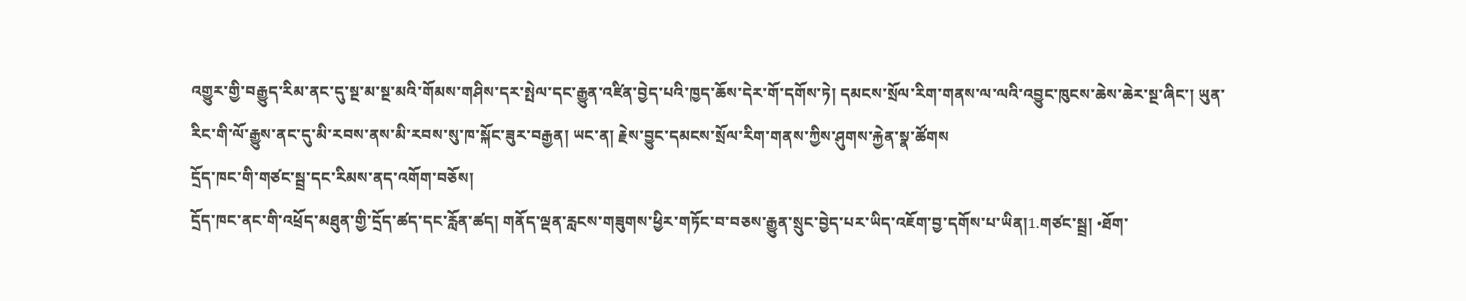འགྱུར་གྱི་བརྒྱུད་རིམ་ནང་དུ་སྔ་མ་སྔ་མའི་གོམས་གཤིས་དར་སྤེལ་དང་རྒྱུན་འཛིན་བྱེད་པའི་ཁྱད་ཆོས་དེར་གོ་དགོས་ཏེ། དམངས་སྲོལ་རིག་གནས་ལ་ལའི་འབྱུང་ཁུངས་ཆེས་ཆེར་སྔ་ཞིང་། ཡུན་རིང་གི་ལོ་རྒྱུས་ནང་དུ་མི་རབས་ནས་མི་རབས་སུ་ཁ་སྐོང་ཟུར་བརྒྱན། ཡང་ན། རྗེས་བྱུང་དམངས་སྲོལ་རིག་གནས་ཀྱིས་ཤུགས་རྐྱེན་སྣ་ཚོགས
དྲོད་ཁང་གི་གཙང་སྦྲ་དང་རིམས་ནད་འགོག་བཅོས།
དྲོད་ཁང་ནང་གི་འཕྲོད་མཐུན་གྱི་དྲོད་ཚད་དང་རློན་ཚད། གནོད་ལྡན་རླངས་གཟུགས་ཕྱིར་གཏོང་བ་བཅས་རྒྱུན་སྲུང་བྱེད་པར་ཡིད་འཇོག་བྱ་དགོས་པ་ཡིན།1.གཙང་སྦྲ། •ཐོག་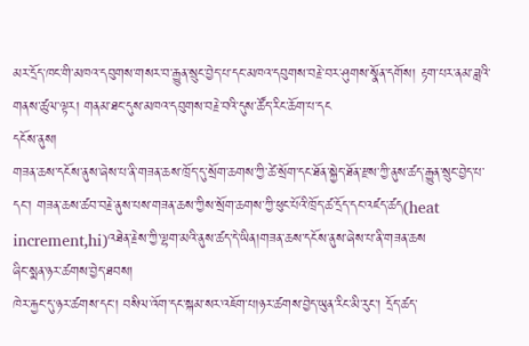མར་དྲོད་ཁང་གི་མཁའ་དབུགས་གསར་བ་རྒྱུན་སྲུང་བྱེད་པ་དང་མཁའ་དབུགས་བརྗེ་བར་ཤུགས་སྣོན་དགོས། རྟག་པར་ནམ་ཟླའི་གནས་ཚུལ་ལྟར། གནམ་ཐང་དུས་མཁའ་དབུགས་བརྗེ་བའི་དུས་ཚོད་རིང་ཆོག་པ་དང
དངོས་ནུས།
གཟན་ཆས་དངོས་ནུས་ཞེས་པ་ནི་གཟན་ཆས་ཁྲོད་དུ་སྲོག་ཆགས་ཀྱི་ཚེ་སྲོག་དང་ཐོན་སྐྱེད་ཐོན་རྫས་ཀྱི་ནུས་ཚད་རྒྱུན་སྲུང་བྱེད་པ་དང་། གཟན་ཆས་ཚབ་བརྗེ་ནུས་པས་གཟན་ཆས་ཀྱིས་སྲོག་ཆགས་ཀྱི་ཕུང་པོའི་ཁྲོད་ཚ་དྲོད་དང་འཛད་ཚད(heat increment,hi)འཐེན་རྗེས་ཀྱི་ལྷག་མའི་ནུས་ཚད་དེ་ཡིན།གཟན་ཆས་དངོས་ནུས་ཞེས་པ་ནི་གཟན་ཆས
ཞིང་སྨན་ཉར་ཚགས་བྱེད་ཐབས།
ཁེར་རྐྱང་དུ་ཉར་ཚགས་དང་། བསིལ་འོག་དང་སྐམ་སར་འཇོག་པ།ཉར་ཚགས་བྱེད་ཡུན་རིང་མི་རུང་། དྲོད་ཚད་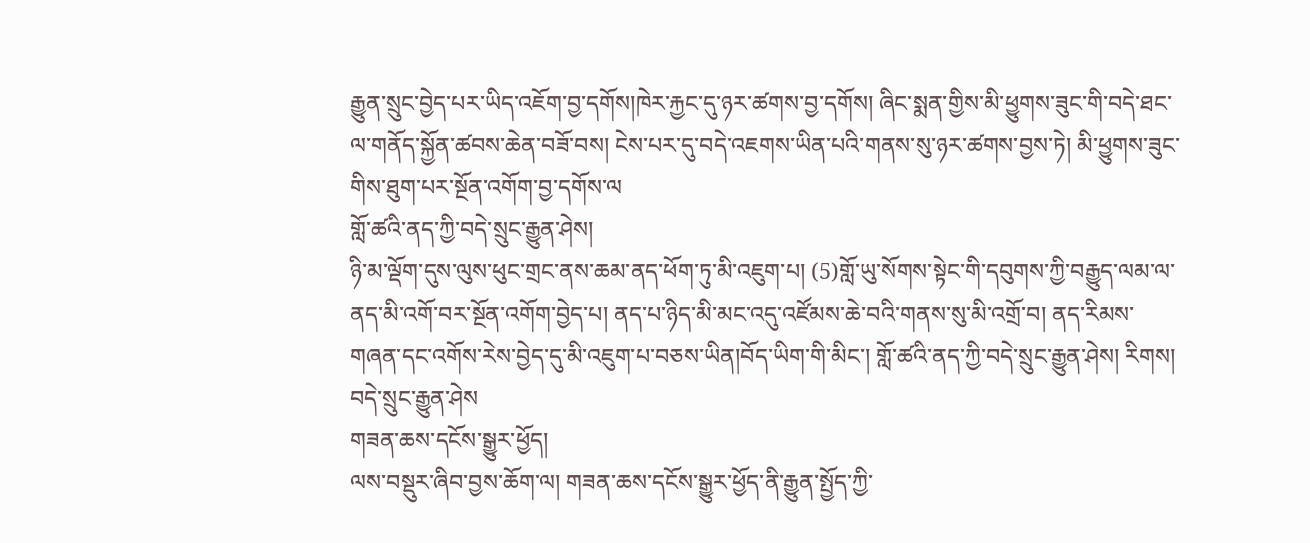རྒྱུན་སྲུང་བྱེད་པར་ཡིད་འཇོག་བྱ་དགོས།ཁེར་རྐྱང་དུ་ཉར་ཚགས་བྱ་དགོས། ཞིང་སྨན་གྱིས་མི་ཕྱུགས་ཟུང་གི་བདེ་ཐང་ལ་གནོད་སྐྱོན་ཚབས་ཆེན་བཟོ་བས། ངེས་པར་དུ་བདེ་འཇགས་ཡིན་པའི་གནས་སུ་ཉར་ཚགས་བྱས་ཏེ། མི་ཕྱུགས་ཟུང་གིས་ཐུག་པར་སྔོན་འགོག་བྱ་དགོས་ལ
གློ་ཚའི་ནད་ཀྱི་བདེ་སྲུང་རྒྱུན་ཤེས།
ཉི་མ་ལྡོག་དུས་ལུས་ཕུང་གྲང་ནས་ཆམ་ནད་ཕོག་ཏུ་མི་འཇུག་པ། (5)གློ་ཡུ་སོགས་སྟེང་གི་དབུགས་ཀྱི་བརྒྱུད་ལམ་ལ་ནད་མི་འགོ་བར་སྔོན་འགོག་བྱེད་པ། ནད་པ་ཉིད་མི་མང་འདུ་འཛོམས་ཆེ་བའི་གནས་སུ་མི་འགྲོ་བ། ནད་རིམས་གཞན་དང་འགོས་རེས་བྱེད་དུ་མི་འཇུག་པ་བཅས་ཡིན།བོད་ཡིག་གི་མིང་། གློ་ཚའི་ནད་ཀྱི་བདེ་སྲུང་རྒྱུན་ཤེས། རིགས། བདེ་སྲུང་རྒྱུན་ཤེས
གཟན་ཆས་དངོས་སྒྱུར་ཕྱོད།
ལས་བསྡུར་ཞིབ་བྱས་ཆོག་ལ། གཟན་ཆས་དངོས་སྒྱུར་ཕྱོད་ནི་རྒྱུན་སྤྱོད་ཀྱི་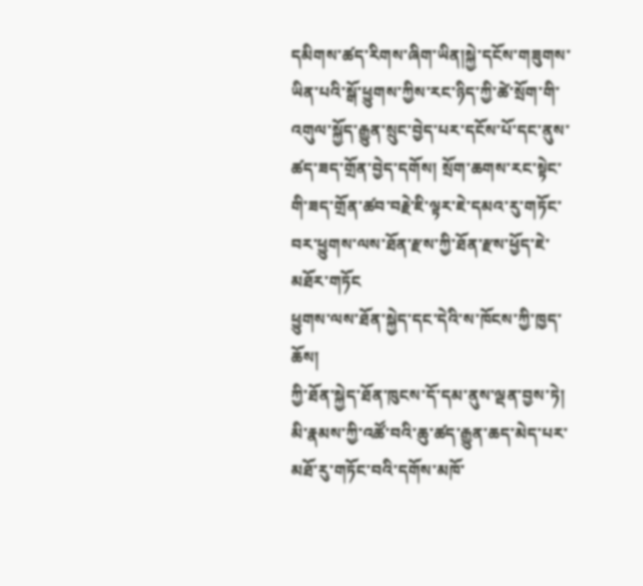དམིགས་ཚད་རིགས་ཞིག་ཡིན།སྐྱེ་དངོས་གཟུགས་ཡིན་པའི་སྒོ་ཕྱུགས་ཀྱིས་རང་ཉིད་ཀྱི་ཚེ་སྲོག་གི་འགུལ་སྐྱོད་རྒྱུན་སྲུང་བྱེད་པར་དངོས་པོ་དང་ནུས་ཚད་ཟད་གྲོན་བྱེད་དགོས། སྲོག་ཆགས་རང་སྟེང་གི་ཟད་གྲོན་ཚབ་བརྗེ་ཇི་ལྟར་ཇེ་དམའ་རུ་གཏོང་བར་ཕྱུགས་ལས་ཐོན་རྫས་ཀྱི་ཐོན་རྫས་ཕྱོད་ཇེ་མཐོར་གཏོང
ཕྱུགས་ལས་ཐོན་སྐྱེད་དང་དེའི་ས་ཁོངས་ཀྱི་ཁྱད་ཆོས།
ཀྱི་ཐོན་སྐྱེད་ཐོན་ཁུངས་དོ་དམ་ནུས་ལྡན་བྱས་ཏེ། མི་རྣམས་ཀྱི་འཚོ་བའི་ཆུ་ཚད་རྒྱུན་ཆད་མེད་པར་མཐོ་རུ་གཏོང་བའི་དགོས་མཁོ་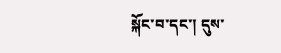སྐོང་བ་དང་། དུས་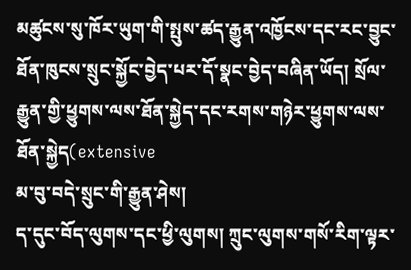མཚུངས་སུ་ཁོར་ཡུག་གི་སྤུས་ཚད་རྒྱུན་འཁྱོངས་དང་རང་བྱུང་ཐོན་ཁུངས་སྲུང་སྐྱོང་བྱེད་པར་དོ་སྣང་བྱེད་བཞིན་ཡོད། སྲོལ་རྒྱུན་གྱི་ཕྱུགས་ལས་ཐོན་སྐྱེད་དང་རགས་གཉེར་ཕྱུགས་ལས་ཐོན་སྐྱེད(extensive
མ་བུ་བདེ་སྲུང་གི་རྒྱུན་ཤེས།
ད་དུང་བོད་ལུགས་དང་ཕྱི་ལུགས། ཀྲུང་ལུགས་གསོ་རིག་ལྟར་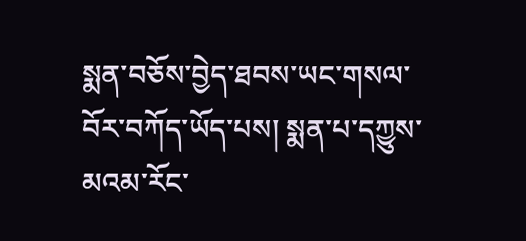སྨན་བཅོས་བྱེད་ཐབས་ཡང་གསལ་བོར་བཀོད་ཡོད་པས། སྨན་པ་དཀྱུས་མའམ་རོང་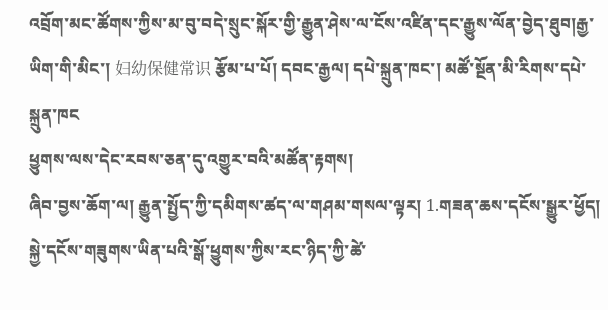འབྲོག་མང་ཚོགས་ཀྱིས་མ་བུ་བདེ་སྲུང་སྐོར་གྱི་རྒྱུན་ཤེས་ལ་ངོས་འཛིན་དང་རྒྱུས་ལོན་བྱེད་ཐུབ།རྒྱ་ཡིག་གི་མིང་། 妇幼保健常识 རྩོམ་པ་པོ། དབང་རྒྱལ། དཔེ་སྐྲུན་ཁང་། མཚོ་སྔོན་མི་རིགས་དཔེ་སྐྲུན་ཁང
ཕྱུགས་ལས་དེང་རབས་ཅན་དུ་འགྱུར་བའི་མཚོན་རྟགས།
ཞིབ་བྱས་ཆོག་ལ། རྒྱུན་སྤྱོད་ཀྱི་དམིགས་ཚད་ལ་གཤམ་གསལ་ལྟར། 1.གཟན་ཆས་དངོས་སྒྱུར་ཕྱོད། སྐྱེ་དངོས་གཟུགས་ཡིན་པའི་སྒོ་ཕྱུགས་ཀྱིས་རང་ཉིད་ཀྱི་ཚེ་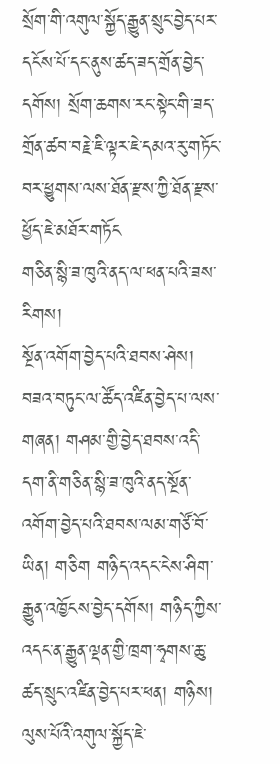སྲོག་གི་འགུལ་སྐྱོད་རྒྱུན་སྲུང་བྱེད་པར་དངོས་པོ་དང་ནུས་ཚད་ཟད་གྲོན་བྱེད་དགོས། སྲོག་ཆགས་རང་སྟེང་གི་ཟད་གྲོན་ཚབ་བརྗེ་ཇི་ལྟར་ཇེ་དམའ་རུ་གཏོང་བར་ཕྱུགས་ལས་ཐོན་རྫས་ཀྱི་ཐོན་རྫས་ཕྱོད་ཇེ་མཐོར་གཏོང
གཅིན་སྙི་ཟ་ཁུའི་ནད་ལ་ཕན་པའི་ཟས་རིགས།
སྔོན་འགོག་བྱེད་པའི་ཐབས་ཤེས། བཟའ་བཏུང་ལ་ཚོད་འཛིན་བྱེད་པ་ལས་གཞན། གཤམ་གྱི་བྱེད་ཐབས་འདི་དག་ནི་གཅིན་སྙི་ཟ་ཁུའི་ནད་སྔོན་འགོག་བྱེད་པའི་ཐབས་ལམ་གཙོ་བོ་ཡིན། གཅིག གཉིད་འདང་ངེས་ཤིག་རྒྱུན་འཁྱོངས་བྱེད་དགོས། གཉིད་ཀྱིས་འདང་ན་རྒྱུན་ལྡན་གྱི་ཁྲག་ཧྭགས་ཆུ་ཚད་སྲུང་འཛིན་བྱེད་པར་ཕན། གཉིས། ལུས་པོའི་འགུལ་སྐྱོད་ཇེ་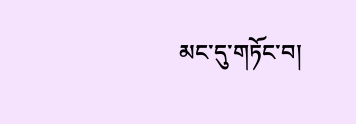མང་དུ་གཏོང་བ།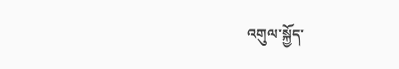འགུལ་སྐྱོད་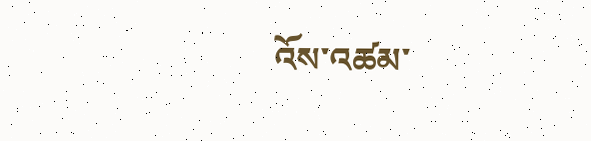འོས་འཚམ་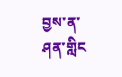བྱས་ན་ཤན་གླིང